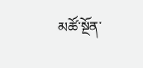མཚོ་སྔོན་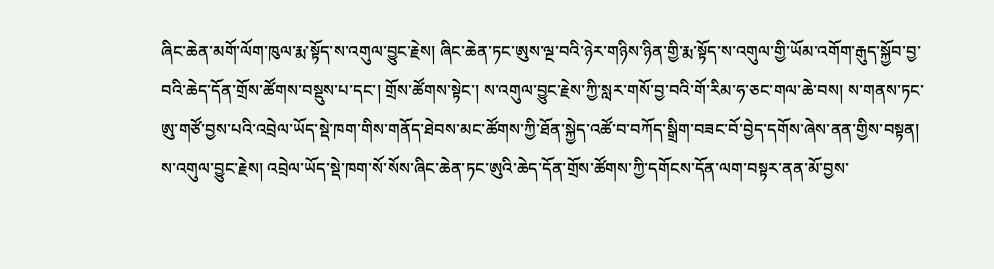ཞིང་ཆེན་མགོ་ལོག་ཁུལ་རྨ་སྟོད་ས་འགུལ་བྱུང་རྗེས། ཞིང་ཆེན་ཏང་ཨུས་ལྔ་བའི་ཉེར་གཉིས་ཉིན་གྱི་རྨ་སྟོད་ས་འགུལ་གྱི་ཡོམ་འགོག་རྒུད་སྐྱོབ་བྱ་བའི་ཆེད་དོན་གྲོས་ཚོགས་བསྡུས་པ་དང་། གྲོས་ཚོགས་སྟེང་། ས་འགུལ་བྱུང་རྗེས་ཀྱི་སླར་གསོ་བྱ་བའི་གོ་རིམ་ཧ་ཅང་གལ་ཆེ་བས། ས་གནས་ཏང་ཨུ་གཙོ་བྱས་པའི་འབྲེལ་ཡོད་སྡེ་ཁག་གིས་གནོད་ཐེབས་མང་ཚོགས་ཀྱི་ཐོན་སྐྱེད་འཚོ་བ་བཀོད་སྒྲིག་བཟང་བོ་བྱེད་དགོས་ཞེས་ནན་གྱིས་བསྟན།
ས་འགུལ་བྱུང་རྗེས། འབྲེལ་ཡོད་སྡེ་ཁག་སོ་སོས་ཞིང་ཆེན་ཏང་ཨུའི་ཆེད་དོན་གྲོས་ཚོགས་ཀྱི་དགོངས་དོན་ལག་བསྟར་ནན་མོ་བྱས་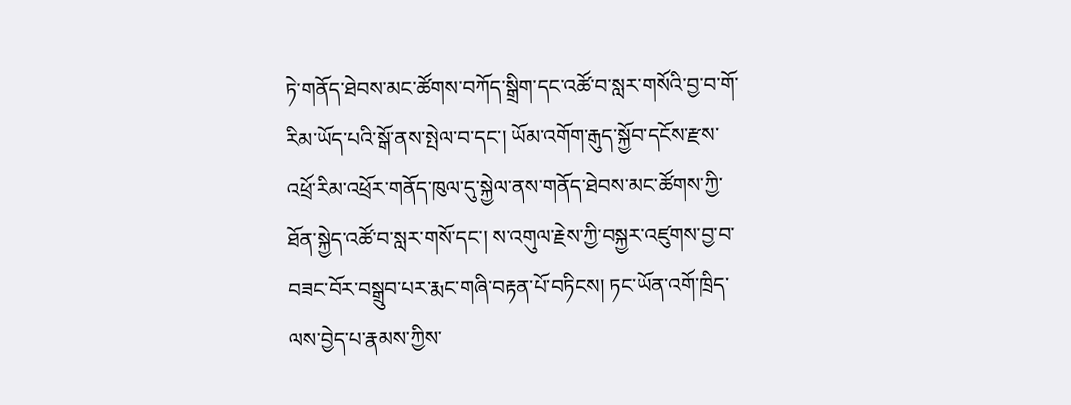ཏེ་གནོད་ཐེབས་མང་ཚོགས་བཀོད་སྒྲིག་དང་འཚོ་བ་སླར་གསོའི་བྱ་བ་གོ་རིམ་ཡོད་པའི་སྒོ་ནས་སྤེལ་བ་དང་། ཡོམ་འགོག་རྒུད་སྐྱོབ་དངོས་རྫས་འཕྲོ་རིམ་འཕྲོར་གནོད་ཁུལ་དུ་སྐྱེལ་ནས་གནོད་ཐེབས་མང་ཚོགས་ཀྱི་ཐོན་སྐྱེད་འཚོ་བ་སླར་གསོ་དང་། ས་འགུལ་རྗེས་ཀྱི་བསྐྱར་འཛུགས་བྱ་བ་བཟང་བོར་བསྒྲུབ་པར་རྨང་གཞི་བརྟན་པོ་བཏིངས། ཏང་ཡོན་འགོ་ཁྲིད་ལས་བྱེད་པ་རྣམས་ཀྱིས་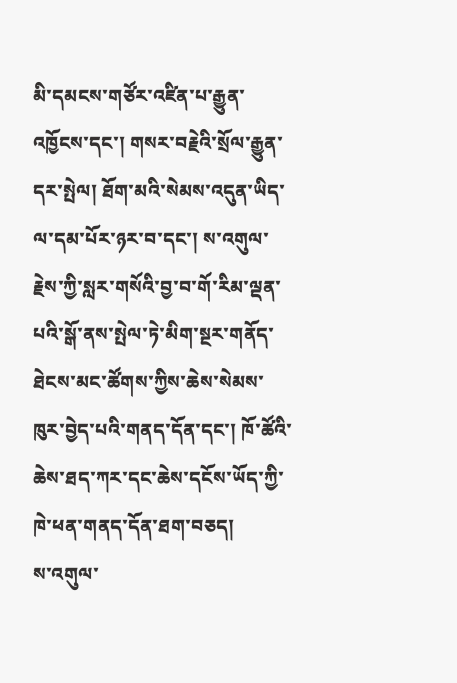མི་དམངས་གཙོར་འཛིན་པ་རྒྱུན་འཁྱོངས་དང་། གསར་བརྗེའི་སྲོལ་རྒྱུན་དར་སྤེལ། ཐོག་མའི་སེམས་འདུན་ཡིད་ལ་དམ་པོར་ཉར་བ་དང་། ས་འགུལ་རྗེས་ཀྱི་སླར་གསོའི་བྱ་བ་གོ་རིམ་ལྡན་པའི་སྒོ་ནས་སྤེལ་ཏེ་མིག་སྔར་གནོད་ཐེངས་མང་ཚོགས་ཀྱིས་ཆེས་སེམས་ཁུར་བྱེད་པའི་གནད་དོན་དང་། ཁོ་ཚོའི་ཆེས་ཐད་ཀར་དང་ཆེས་དངོས་ཡོད་ཀྱི་ཁེ་ཕན་གནད་དོན་ཐག་བཅད།
ས་འགུལ་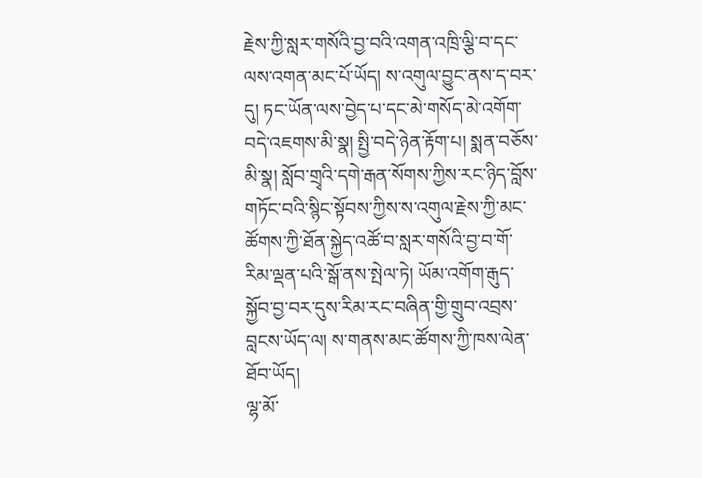རྗེས་ཀྱི་སླར་གསོའི་བྱ་བའི་འགན་འཁྲི་ལྕི་བ་དང་ལས་འགན་མང་པོ་ཡོད། ས་འགུལ་བྱུང་ནས་ད་བར་དུ། ཏང་ཡོན་ལས་བྱེད་པ་དང་མེ་གསོད་མེ་འགོག་བདེ་འཇགས་མི་སྣ། སྤྱི་བདེ་ཉེན་རྟོག་པ། སྨན་བཅོས་མི་སྣ། སློབ་གྲྭའི་དགེ་རྒན་སོགས་ཀྱིས་རང་ཉིད་བློས་གཏོང་བའི་སྙིང་སྟོབས་ཀྱིས་ས་འགུལ་རྗེས་ཀྱི་མང་ཚོགས་ཀྱི་ཐོན་སྐྱེད་འཚོ་བ་སླར་གསོའི་བྱ་བ་གོ་རིམ་ལྡན་པའི་སྒོ་ནས་སྤེལ་ཏེ། ཡོམ་འགོག་རྒུད་སྐྱོབ་བྱ་བར་དུས་རིམ་རང་བཞིན་གྱི་གྲུབ་འབྲས་བླངས་ཡོད་ལ། ས་གནས་མང་ཚོགས་ཀྱི་ཁས་ལེན་ཐོབ་ཡོད།
ལྷ་མོ་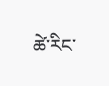ཚེ་རིང་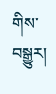གིས་བསྒྱུར།